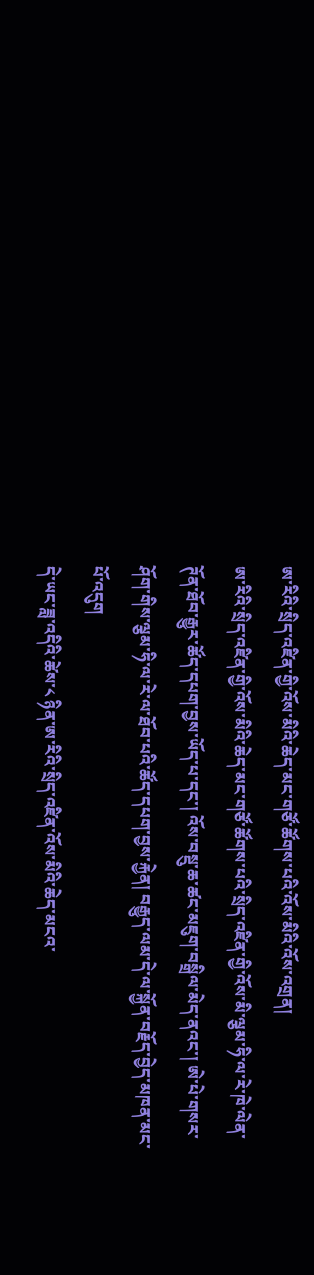ཨ་རིའི་སྲིད་འཛིན་གྱི་འོས་མིའི་ཆེད་མང་གཙོ་ཚོགས་པའི་འོས་མིའི་འོས་འགྲན།
ཨ་རིའི་སྲིད་འཛིན་གྱི་འོས་མིའི་ཆེད་མང་གཙོ་ཚོགས་པའི་སྲིད་འཛིན་གྱི་འོས་མི་ལྕམ་ཧི་ལ་རེ་ཁེ་ལེན་ཊོན་ཐོབ་རྒྱུར་ཚོད་དཔག་བྱས་ཡོད་པ་དང་། འོས་བསྡུ་ཆ་ཚང་མཇུག་བསྒྲིལ་མེད་ནའང་། ཨེ་པེ་གསར་ཤོག་གིས་ལྕམ་ཧི་ལ་རེ་ལ་ཐོབ་པའི་ཚོད་དཔག་བྱས་རྐྱེན། བརྒྱུད་ལམ་དེ་ལ་སྐྱོན་བརྗོད་བྱེད་མཁན་མང་པོ་འདུག
དེ་ཡང་ཟླ་འདིའི་ཚེས་༨ ཉིན་ཨ་རིའི་སྲིད་འཛིན་འོས་མིའི་ཆེད་མངའ་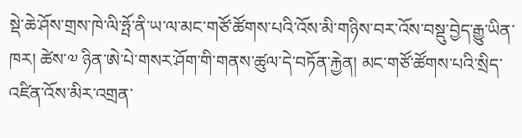སྡེ་ཆེ་ཤོས་གྲས་ཁེ་ལི་ཧྤོ་ནི་ཡ་ལ་མང་གཙོ་ཚོགས་པའི་འོས་མི་གཉིས་བར་འོས་བསྡུ་བྱེད་རྒྱུ་ཡིན་ཁར། ཚེས་༧ ཉིན་ཨེ་པེ་གསར་ཤོག་གི་གནས་ཚུལ་དེ་བཏོན་རྐྱེན། མང་གཙོ་ཚོགས་པའི་སྲིད་འཛིན་འོས་མིར་འགྲན་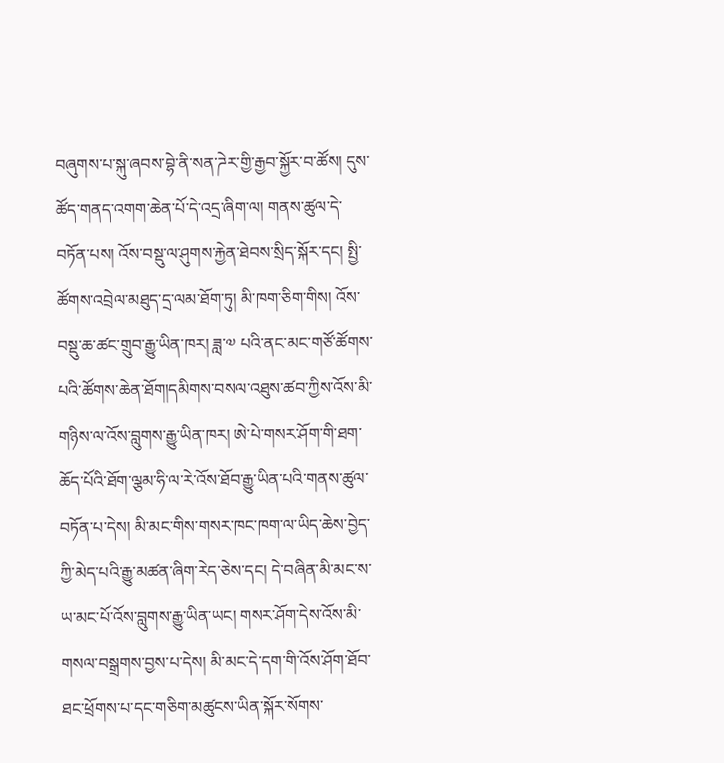བཞུགས་པ་སྐུ་ཞབས་བྷེ་ནི་སན་ཌེར་གྱི་རྒྱབ་སྐྱོར་བ་ཚོས། དུས་ཚོད་གནད་འགག་ཆེན་པོ་དེ་འདྲ་ཞིག་ལ། གནས་ཚུལ་དེ་བཏོན་པས། འོས་བསྡུ་ལ་ཤུགས་རྐྱེན་ཐེབས་སྲིད་སྐོར་དང། སྤྱི་ཚོགས་འབྲེལ་མཐུད་དྲ་ལམ་ཐོག་ཏུ། མི་ཁག་ཅིག་གིས། འོས་བསྡུ་ཆ་ཚང་གྲུབ་རྒྱུ་ཡིན་ཁར། ཟླ་༧ པའི་ནང་མང་གཙོ་ཚོགས་པའི་ཚོགས་ཆེན་ཐོག།དམིགས་བསལ་འཐུས་ཚབ་ཀྱིས་འོས་མི་གཉིས་ལ་འོས་བླུགས་རྒྱུ་ཡིན་ཁར། ཨེ་པེ་གསར་ཤོག་གི་ཐག་ཆོད་པོའི་ཐོག་ལྕམ་ཧི་ལ་རེ་འོས་ཐོབ་རྒྱུ་ཡིན་པའི་གནས་ཚུལ་བཏོན་པ་དེས། མི་མང་གིས་གསར་ཁང་ཁག་ལ་ཡིད་ཆེས་བྱེད་ཀྱི་མེད་པའི་རྒྱུ་མཚན་ཞིག་རེད་ཅེས་དང། དེ་བཞིན་མི་མང་ས་ཡ་མང་པོ་འོས་བླུགས་རྒྱུ་ཡིན་ཡང། གསར་ཤོག་དེས་འོས་མི་གསལ་བསྒྲགས་བྱས་པ་དེས། མི་མང་དེ་དག་གི་འོས་ཤོག་ཐོབ་ཐང་ཕྲོགས་པ་དང་གཅིག་མཚུངས་ཡིན་སྐོར་སོགས་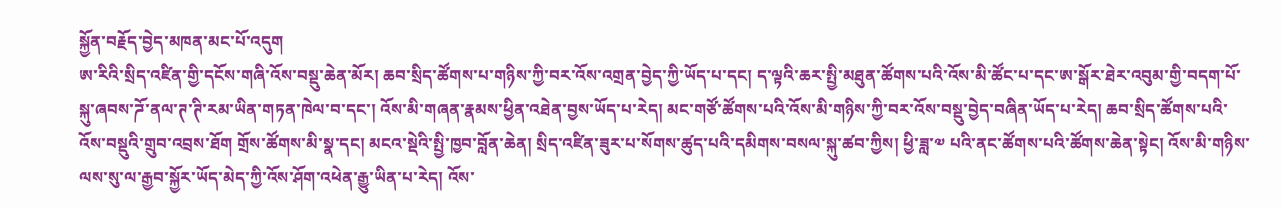སྐྱོན་བརྗོད་བྱེད་མཁན་མང་པོ་འདུག
ཨ་རིའི་སྲིད་འཛིན་གྱི་དངོས་གཞི་འོས་བསྡུ་ཆེན་མོར། ཆབ་སྲིད་ཚོགས་པ་གཉིས་ཀྱི་བར་འོས་འགྲན་བྱེད་ཀྱི་ཡོད་པ་དང། ད་ལྟའི་ཆར་སྤྱི་མཐུན་ཚོགས་པའི་འོས་མི་ཚོང་པ་དང་ཨ་སྒོར་ཐེར་འབུམ་གྱི་བདག་པོ་སྐུ་ཞབས་ཌོ་ནལ་ཊ་ཊི་རམ་ཡིན་གཏན་ཁེལ་བ་དང་། འོས་མི་གཞན་རྣམས་ཕྱིན་འཐེན་བྱས་ཡོད་པ་རེད། མང་གཙོ་ཚོགས་པའི་འོས་མི་གཉིས་ཀྱི་བར་འོས་བསྡུ་བྱེད་བཞིན་ཡོད་པ་རེད། ཆབ་སྲིད་ཚོགས་པའི་འོས་བསྡུའི་གྲུབ་འབྲས་ཐོག གྲོས་ཚོགས་མི་སྣ་དང། མངའ་སྡེའི་སྤྱི་ཁྱབ་བློན་ཆེན། སྲིད་འཛིན་ཟུར་པ་སོགས་ཚུད་པའི་དམིགས་བསལ་སྐུ་ཚབ་ཀྱིས། ཕྱི་ཟླ་༧ པའི་ནང་ཚོགས་པའི་ཚོགས་ཆེན་སྟེང། འོས་མི་གཉིས་ལས་སུ་ལ་རྒྱབ་སྐྱོར་ཡོད་མེད་ཀྱི་འོས་ཤོག་འཕེན་རྒྱུ་ཡིན་པ་རེད། འོས་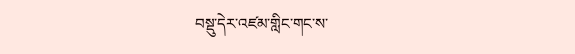བསྡུ་དེར་འཛམ་གླིང་གང་ས་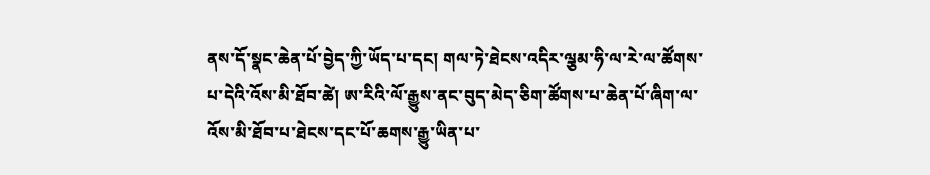ནས་དོ་སྣང་ཆེན་པོ་བྱེད་ཀྱི་ཡོད་པ་དང། གལ་ཏེ་ཐེངས་འདིར་ལྕམ་ཧི་ལ་རེ་ལ་ཚོགས་པ་དེའི་འོས་མི་ཐོབ་ཚེ། ཨ་རིའི་ལོ་རྒྱུས་ནང་བུད་མེད་ཅིག་ཚོགས་པ་ཆེན་པོ་ཞིག་ལ་འོས་མི་ཐོབ་པ་ཐེངས་དང་པོ་ཆགས་རྒྱུ་ཡིན་པ་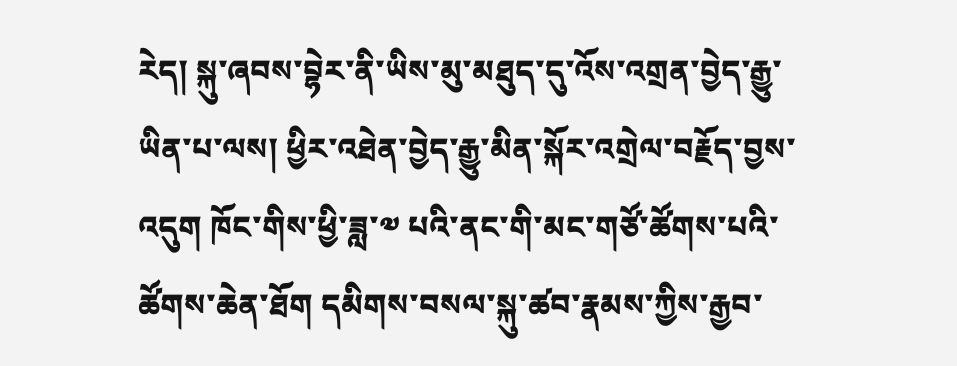རེད། སྐུ་ཞབས་བྷེར་ནི་ཡིས་མུ་མཐུད་དུ་འོས་འགྲན་བྱེད་རྒྱུ་ཡིན་པ་ལས། ཕྱིར་འཐེན་བྱེད་རྒྱུ་མིན་སྐོར་འགྲེལ་བརྗོད་བྱས་འདུག ཁོང་གིས་ཕྱི་ཟླ་༧ པའི་ནང་གི་མང་གཙོ་ཚོགས་པའི་ཚོགས་ཆེན་ཐོག དམིགས་བསལ་སྐུ་ཚབ་རྣམས་ཀྱིས་རྒྱབ་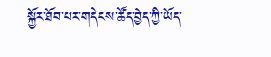སྐྱོར་ཐོབ་པར་གདེངས་ཚོད་བྱེད་ཀྱི་ཡོད་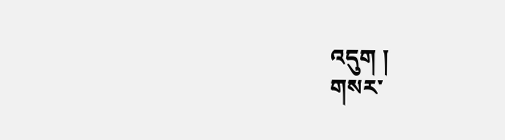འདུག །
གསར་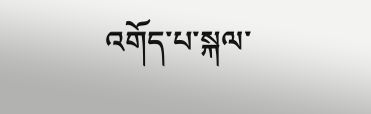འགོད་པ་སྐལ་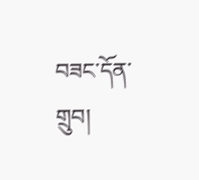བཟང་དོན་གྲུབ།